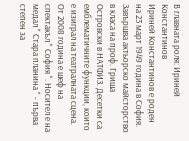В главната роля: Ириней Константинов
Ириней Константинов е роден на 23 март 1949 година в София. Завършва актьорско майсторство в класа на проф. Гриша Островски в НАТФИЗ. Десетки са емблематичните функции, които е изиграл на театралната сцена. От 2008 година е шеф на спектакъл " София ". Носител е на медал " Стара планина " - първа степен за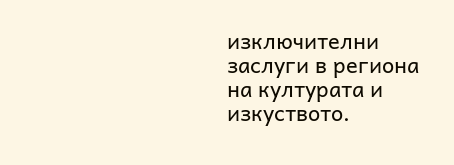изключителни заслуги в региона на културата и изкуството.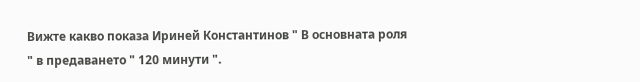Вижте какво показа Ириней Константинов " В основната роля " в предаването " 120 минути ".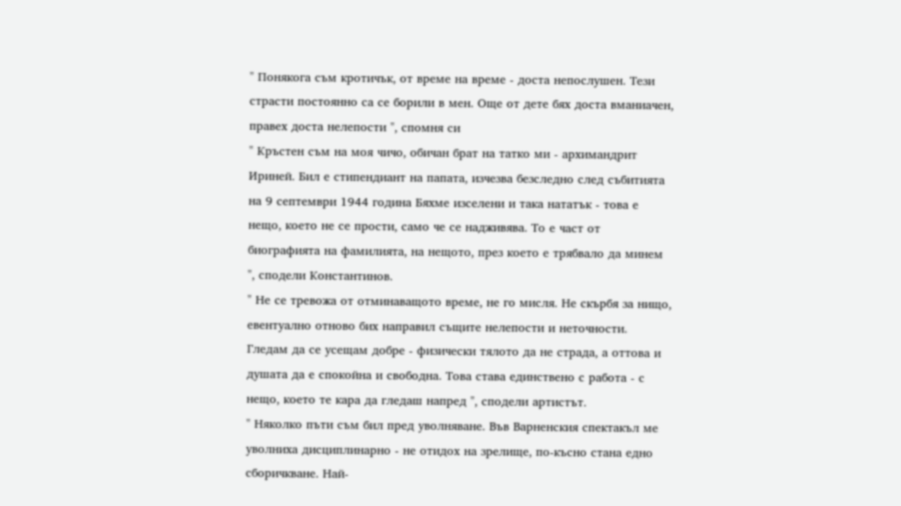" Понякога съм кротичък, от време на време - доста непослушен. Тези страсти постоянно са се борили в мен. Още от дете бях доста вманиачен, правех доста нелепости ", спомня си
" Кръстен съм на моя чичо, обичан брат на татко ми - архимандрит Ириней. Бил е стипендиант на папата, изчезва безследно след събитията на 9 септември 1944 година Бяхме изселени и така нататък - това е нещо, което не се прости, само че се надживява. То е част от биографията на фамилията, на нещото, през което е трябвало да минем ", сподели Константинов.
" Не се тревожа от отминаващото време, не го мисля. Не скърбя за нищо, евентуално отново бих направил същите нелепости и неточности. Гледам да се усещам добре - физически тялото да не страда, а оттова и душата да е спокойна и свободна. Това става единствено с работа - с нещо, което те кара да гледаш напред ", сподели артистът.
" Няколко пъти съм бил пред уволняване. Във Варненския спектакъл ме уволниха дисциплинарно - не отидох на зрелище, по-късно стана едно сборичкване. Най-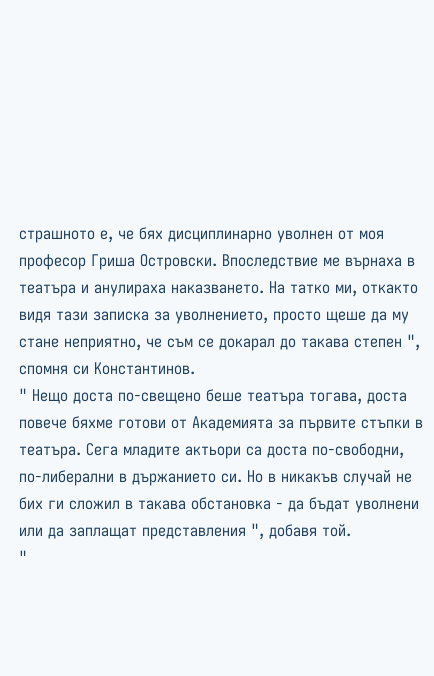страшното е, че бях дисциплинарно уволнен от моя професор Гриша Островски. Впоследствие ме върнаха в театъра и анулираха наказването. На татко ми, откакто видя тази записка за уволнението, просто щеше да му стане неприятно, че съм се докарал до такава степен ", спомня си Константинов.
" Нещо доста по-свещено беше театъра тогава, доста повече бяхме готови от Академията за първите стъпки в театъра. Сега младите актьори са доста по-свободни, по-либерални в държанието си. Но в никакъв случай не бих ги сложил в такава обстановка - да бъдат уволнени или да заплащат представления ", добавя той.
"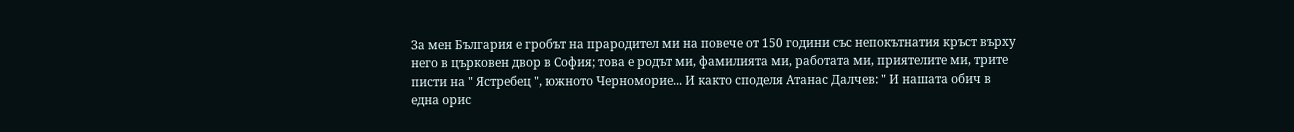За мен България е гробът на прародител ми на повече от 150 години със непокътнатия кръст върху него в църковен двор в София; това е родът ми, фамилията ми, работата ми, приятелите ми, трите писти на " Ястребец ", южното Черноморие... И както споделя Атанас Далчев: " И нашата обич в една орис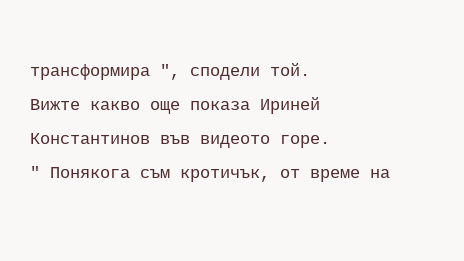трансформира ", сподели той.
Вижте какво още показа Ириней Константинов във видеото горе.
" Понякога съм кротичък, от време на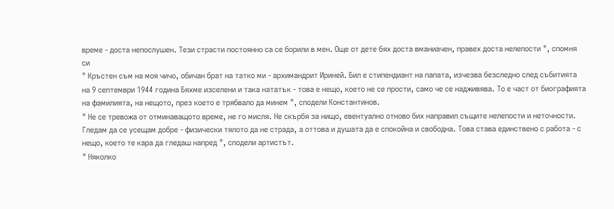време - доста непослушен. Тези страсти постоянно са се борили в мен. Още от дете бях доста вманиачен, правех доста нелепости ", спомня си
" Кръстен съм на моя чичо, обичан брат на татко ми - архимандрит Ириней. Бил е стипендиант на папата, изчезва безследно след събитията на 9 септември 1944 година Бяхме изселени и така нататък - това е нещо, което не се прости, само че се надживява. То е част от биографията на фамилията, на нещото, през което е трябвало да минем ", сподели Константинов.
" Не се тревожа от отминаващото време, не го мисля. Не скърбя за нищо, евентуално отново бих направил същите нелепости и неточности. Гледам да се усещам добре - физически тялото да не страда, а оттова и душата да е спокойна и свободна. Това става единствено с работа - с нещо, което те кара да гледаш напред ", сподели артистът.
" Няколко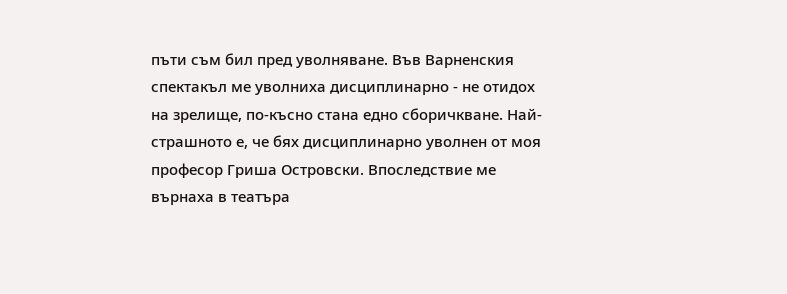пъти съм бил пред уволняване. Във Варненския спектакъл ме уволниха дисциплинарно - не отидох на зрелище, по-късно стана едно сборичкване. Най-страшното е, че бях дисциплинарно уволнен от моя професор Гриша Островски. Впоследствие ме върнаха в театъра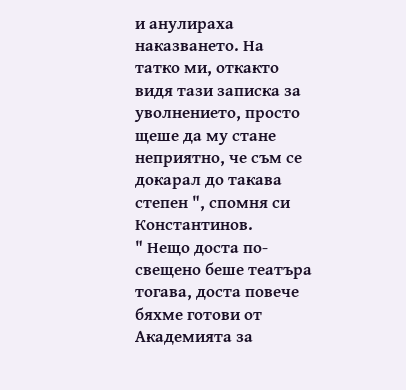и анулираха наказването. На татко ми, откакто видя тази записка за уволнението, просто щеше да му стане неприятно, че съм се докарал до такава степен ", спомня си Константинов.
" Нещо доста по-свещено беше театъра тогава, доста повече бяхме готови от Академията за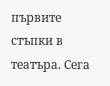първите стъпки в театъра. Сега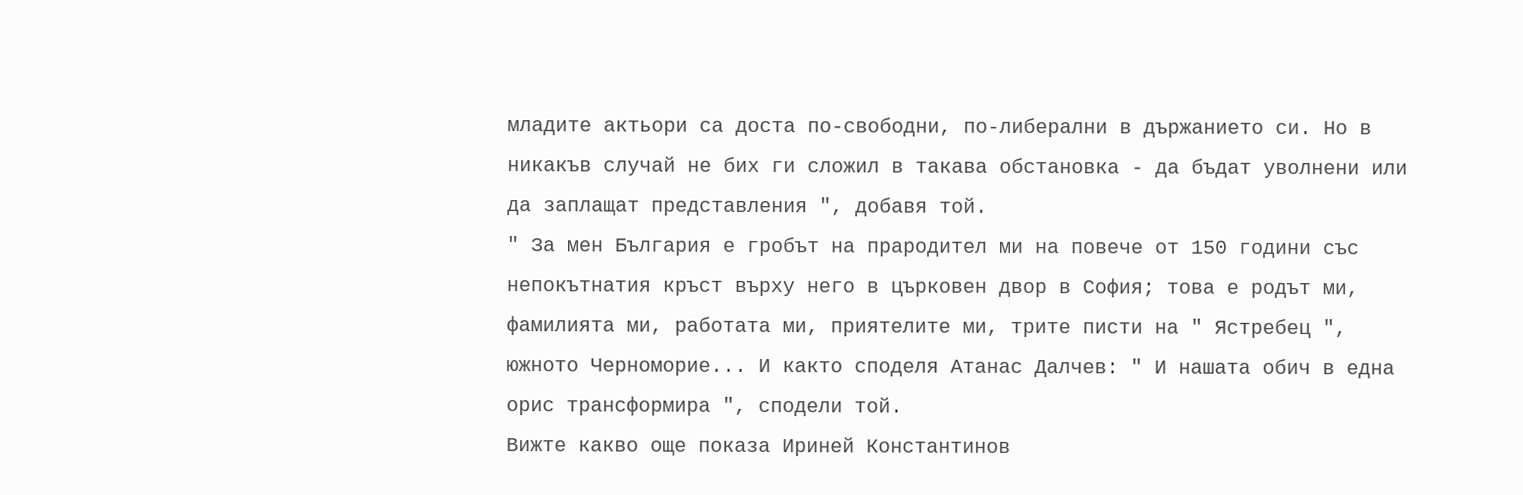младите актьори са доста по-свободни, по-либерални в държанието си. Но в никакъв случай не бих ги сложил в такава обстановка - да бъдат уволнени или да заплащат представления ", добавя той.
" За мен България е гробът на прародител ми на повече от 150 години със непокътнатия кръст върху него в църковен двор в София; това е родът ми, фамилията ми, работата ми, приятелите ми, трите писти на " Ястребец ", южното Черноморие... И както споделя Атанас Далчев: " И нашата обич в една орис трансформира ", сподели той.
Вижте какво още показа Ириней Константинов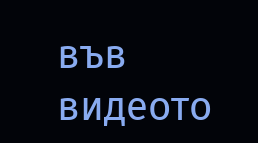във видеото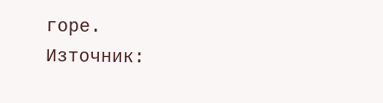горе.
Източник: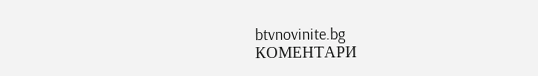btvnovinite.bg
КОМЕНТАРИ